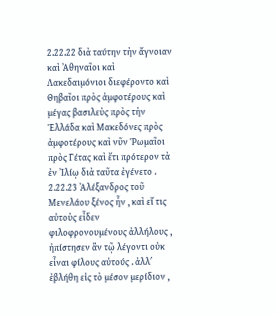2.22.22 διὰ ταύτην τὴν ἄγνοιαν καὶ Ἀθηναῖοι καὶ Λακεδαιμόνιοι διεφέροντο καὶ Θηβαῖοι πρὸς ἀμφοτέρους καὶ μέγας βασιλεὺς πρὸς τὴν Ἑλλάδα καὶ Μακεδόνες πρὸς ἀμφοτέρους καὶ νῦν Ῥωμαῖοι πρὸς Γέτας καὶ ἔτι πρότερον τὰ ἐν Ἰλίῳ διὰ ταῦτα ἐγένετο .
2.22.23 Ἀλέξανδρος τοῦ Μενελάου ξένος ἦν , καὶ εἴ τις αὐτοὺς εἶδεν φιλοφρονουμένους ἀλλήλους , ἠπίστησεν ἂν τῷ λέγοντι οὐκ εἶναι φίλους αὐτούς . ἀλλʹ ἐβλήθη εἰς τὸ μέσον μερίδιον ,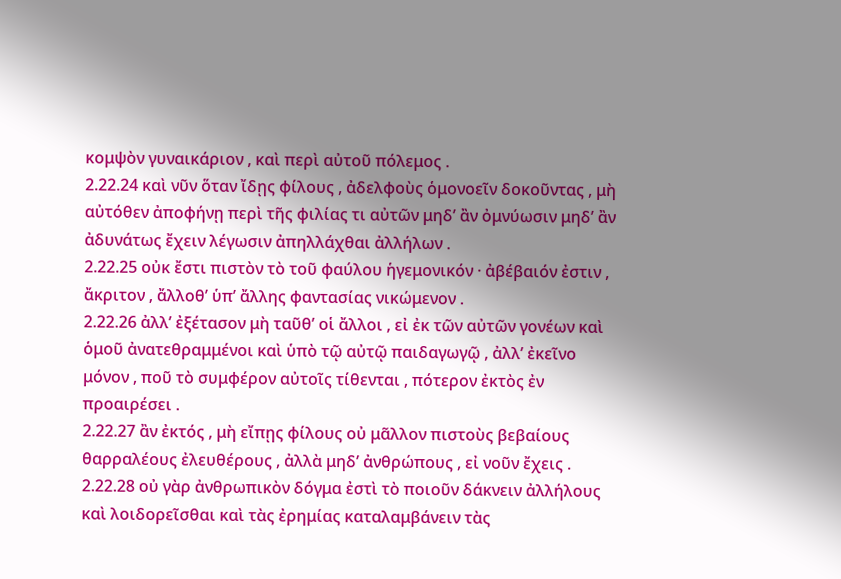κομψὸν γυναικάριον , καὶ περὶ αὐτοῦ πόλεμος .
2.22.24 καὶ νῦν ὅταν ἴδῃς φίλους , ἀδελφοὺς ὁμονοεῖν δοκοῦντας , μὴ αὐτόθεν ἀποφήνῃ περὶ τῆς φιλίας τι αὐτῶν μηδʹ ἂν ὀμνύωσιν μηδʹ ἂν ἀδυνάτως ἔχειν λέγωσιν ἀπηλλάχθαι ἀλλήλων .
2.22.25 οὐκ ἔστι πιστὸν τὸ τοῦ φαύλου ἡγεμονικόν · ἀβέβαιόν ἐστιν , ἄκριτον , ἄλλοθʹ ὑπʹ ἄλλης φαντασίας νικώμενον .
2.22.26 ἀλλʹ ἐξέτασον μὴ ταῦθʹ οἱ ἄλλοι , εἰ ἐκ τῶν αὐτῶν γονέων καὶ ὁμοῦ ἀνατεθραμμένοι καὶ ὑπὸ τῷ αὐτῷ παιδαγωγῷ , ἀλλʹ ἐκεῖνο μόνον , ποῦ τὸ συμφέρον αὐτοῖς τίθενται , πότερον ἐκτὸς ἐν προαιρέσει .
2.22.27 ἂν ἐκτός , μὴ εἴπῃς φίλους οὐ μᾶλλον πιστοὺς βεβαίους θαρραλέους ἐλευθέρους , ἀλλὰ μηδʹ ἀνθρώπους , εἰ νοῦν ἔχεις .
2.22.28 οὐ γὰρ ἀνθρωπικὸν δόγμα ἐστὶ τὸ ποιοῦν δάκνειν ἀλλήλους καὶ λοιδορεῖσθαι καὶ τὰς ἐρημίας καταλαμβάνειν τὰς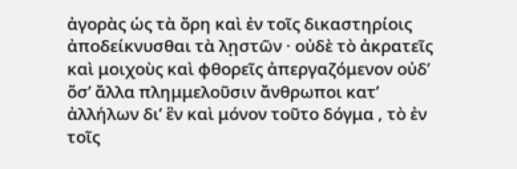ἀγορὰς ὡς τὰ ὄρη καὶ ἐν τοῖς δικαστηρίοις ἀποδείκνυσθαι τὰ λῃστῶν · οὐδὲ τὸ ἀκρατεῖς καὶ μοιχοὺς καὶ φθορεῖς ἀπεργαζόμενον οὐδʹ ὅσʹ ἄλλα πλημμελοῦσιν ἄνθρωποι κατʹ ἀλλήλων διʹ ἓν καὶ μόνον τοῦτο δόγμα , τὸ ἐν τοῖς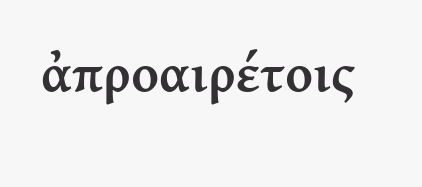ἀπροαιρέτοις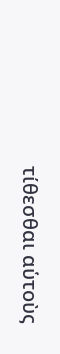τίθεσθαι αὑτοὺς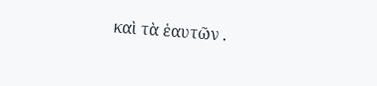καὶ τὰ ἑαυτῶν .